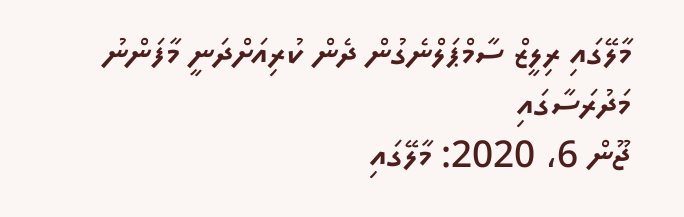މާލޭގައި ރިލީޒް ސާމްޕަލްނެގުން ދެން ކުރިއަށްދަނީ މާފަންނު މަދުރަސާގައި
ޖޫން 6، 2020: މާލޭގައި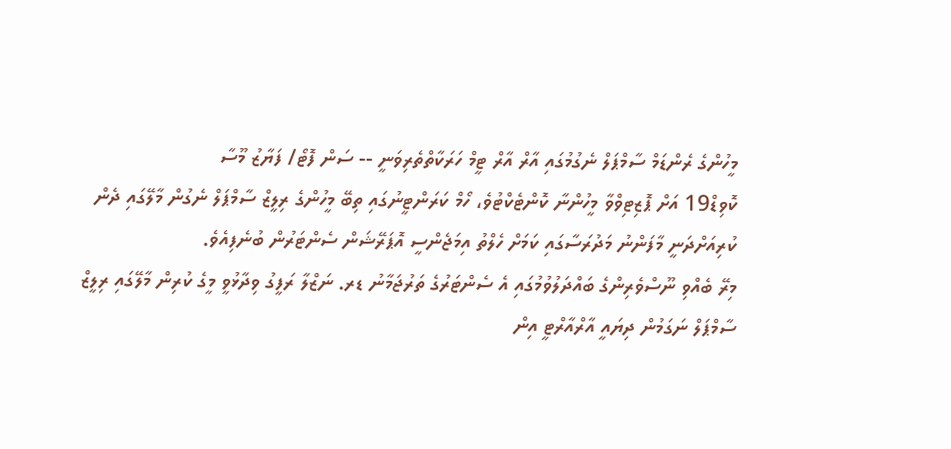މީހުންގެ ރެންޑަމް ސާމްޕަލް ނެގުމުގައި އާރް އާރް ޓީމް ހަރަކާތްތެރިވަނީ -- ސަން ފޮޓޯ/ ފަޔާޒު މޫސާ
ކޮވިޑް19 އަށް ޕޮޒިޓިވްވާ މީހުންނާ ކޮންޓެކްޓުވެ، ހޯމް ކަރަންޓީނުގައި ތިބޭ މީހުންގެ ރިލީޒް ސާމްޕަލް ނެގުން މާލޭގައި ދެން ކުރިއަށްދަނީ މާފަންނު މަދުރަސާގައި ކަމަށް ހެލްތު އިމަޖެންސީ އޮޕަރޭޝަން ސެންޓަރުން ބުނެފިއެވެ.
މިރޭ ބެއްވި ނޫސްވެރިންގެ ބައްދަލުވުމުގައި އެ ސެންޓަރުގެ ތަރުޖަމާނު ޑރ. ނަޒްލާ ރަފީގު ވިދާޅުވީ މީގެ ކުރިން މާލޭގައި ރިލީޒް ސާމްޕަލް ނަގަމުން ދިޔައީ އާރްއާރްޓީ އިން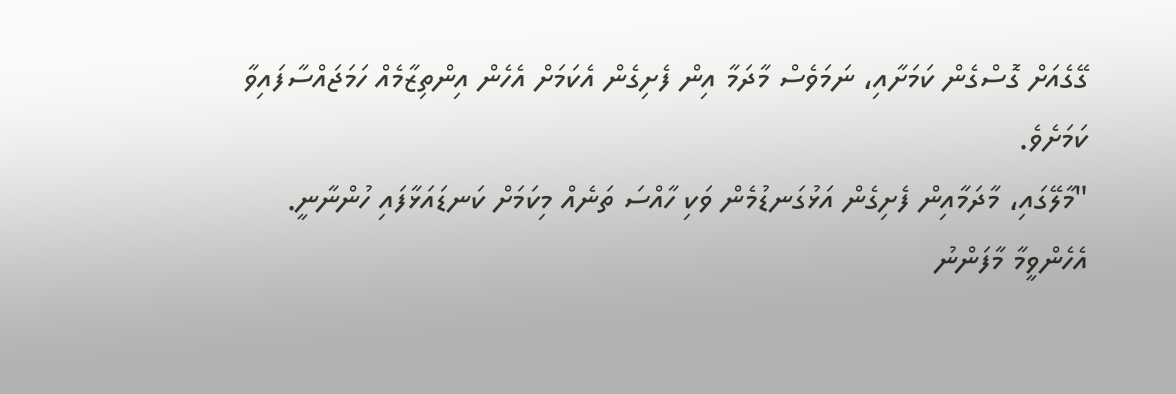ގޭގެއަށް ގޮސްގެން ކަމަށާއި، ނަމަވެސް މާދަމާ އިން ފެށިގެން އެކަމަށް އެހެން އިންތިޒާމެއް ހަމަޖައްސާފައިވާ ކަމަށެވެ.
"މާލޭގައި، މާދަމާއިން ފެށިގެން އަޅުގަނޑުމެން ވަކި ހާއްސަ ތަނެއް މިކަމަށް ކަނޑައަޅާފައި ހުންނާނީ. އެހެންވީމާ މާފަންނު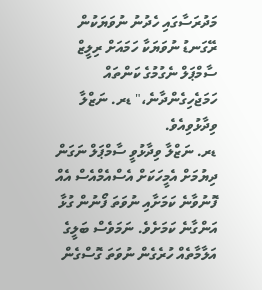މަދުރަސާގައި ހެދުނު ނުވަޔަކުން ރޭގަނޑު ނުވަޔަކާ ހަމައަށް ރިލީޒް ސާމްޕަލް ނެގުމުގެ ކަންތައް ހަމަޖެހިގެންދާނެ،" ޑރ. ނަޒްލާ ވިދާޅުވިއެވެ.
ޑރ. ނަޒްލާ ވިދާޅުވީ ސާމްޕަލް ނަގަން ދިޔުމަށް އެމީހަކަށް އެސްއެމްއެސް އެއް ފޮނުވާނެ ކަމަށާއި ނުވަތަ ފޯނުން ގުޅާ އަންގާނެ ކަމަށެވެ. ނަމަވެސް ބަލީގެ އަލާމާތެއް ހުރެގެން ނުވަތަ ގޮސްގެން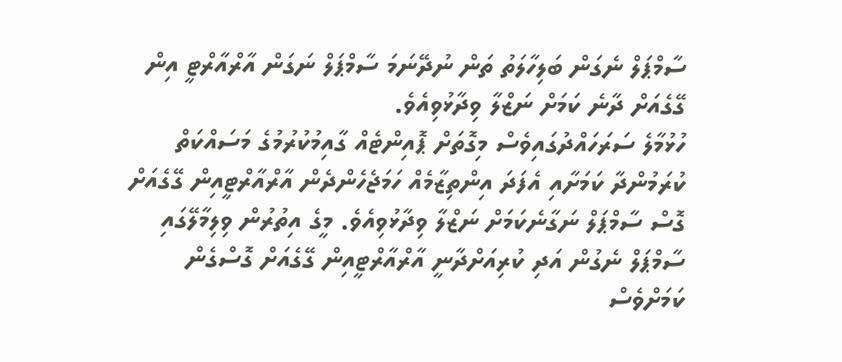ސާމްޕަލް ނެގަން ބަލިހާލަތު ތަން ނުދޭނަމަ ސާމްޕަލް ނަގަން އާރްއާރްޓީ އިން ގޭގެއަށް ދާނެ ކަމަށް ނަޒްލާ ވިދާޅުވިއެވެ.
ހުޅުމާލެ ސަރަހައްދުގައިވެސް މިގޮތަށް ޕޮއިންޓެއް ގާއިމުކުރުމުގެ މަސައްކަތް ކުރަމުންދާ ކަމަށާއި އެފަދަ އިންތިޒާމެއް ހަމަޖެހެންދެން އާރްއާރްޓީއިން ގޭގެއަށް ގޮސް ސާމްޕަލް ނަގާނެކަމަށް ނަޒްލާ ވިދާޅުވިއެވެ. މީގެ އިތުރުން ވިލިމާލޭގައި ސާމްޕަލް ނެގުން އަދި ކުރިއަށްދާނީ އާރްއާރްޓީއިން ގޭގެއަށް ގޮސްގެން ކަމަށްވެސް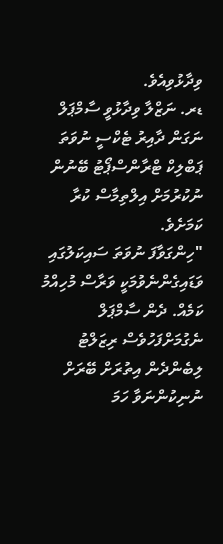ވިދާޅުވިއެވެ.
ޑރ. ނަޒްލާ ވިދާޅުވީ ސާމްޕަލް ނަގަން ދާއިރު ޓެކްސީ ނުވަތަ ޕަބްލިކް ޓްރާންސްޕޯޓު ބޭނުން ނުކުރުމަށް އިލްތިމާސް ކުރާ ކަމަށެވެ.
"ހިންގަވާފަ ނުވަތަ ސައިކަލުގައި ވަޑައިގެންނެވުމަކީ ވަރާސް މުހިއްމު ކަމެއް. ދެން ސާމްޕަލް ނެގުމަށްފަހުވެސް ރިޒަލްޓު ލިބެންދެން އިތުރަށް ބޭރަށް ނުނިކުންނަވާ ހަމަ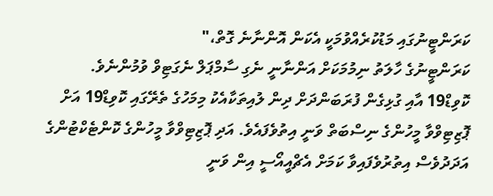ކަރަންޓީނުގައި މަޑުކުރެއްވުމަކީ އެކަން އޮންނާނެ ގޮތް،"
ކަރަންޓީނުގެ ހާލަތު ނިމުމަކަށް އަންނާނީ ނެގި ސާމްޕަލް ނެގަޓިވް ވުމުންނެވެ.
ކޮވިޑް19 އާއި ގުޅިގެން ފުރަބަންދަށް ދިން ލުއިތަކާއެކު މިމަހުގެ ތެރޭގައި ކޮވިޑް19 އަށް ޕޮޒިޓިވްވާ މީހުންގެ ނިސްބަތް ވަނީ އިތުވެފައެވެ. އަދި ޕޮޒިޓިވްވާ މީހުންގެ ކޮންޓެކްޓުންގެ އަދަދުވެސް އިތުރުވެފައިވާ ކަމަށް އެޗްއީއޯސީ އިން ވަނީ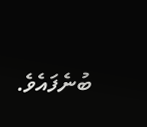ބުނެފައެވެ.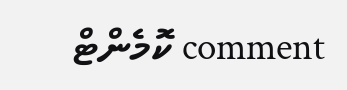comment ކޮމެންޓް